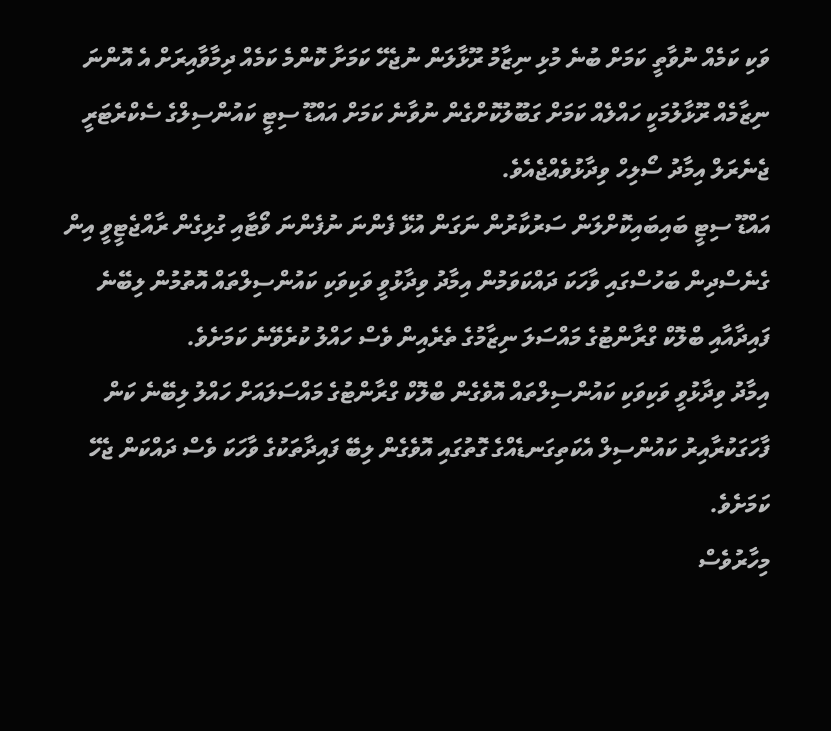ވަކި ކަމެއް ނުވާތީ ކަމަށް ބުނެ މުޅި ނިޒާމު ރޫޅާލަން ނުޖެހޭ ކަމަށާ ކޮންމެ ކަމެއް ދިމާވާއިރަށް އެ އޮންނަ ނިޒާމެއް ރޫޅާލުމަކީ ހައްލެއް ކަމަށް ގަބޫލުކޮށްގެން ނުވާނެ ކަމަށް އައްޑޫ ސިޓީ ކައުންސިލްގެ ސެކްރެޓަރީ ޖެނެރަލް އިމާދު ސޯލިހް ވިދާޅުވެއްޖެއެވެ.
އައްޑޫ ސިޓީ ބައިބައިކޮށްލަން ސަރުކާރުން ނަގަން އުޅޭ ފެންނަ ނުފެންނަ ވޯޓާއި ގުޅިގެން ރާއްޖެޓީވީ އިން ގެނެސްދިން ބަހުސްގައި ވާހަކަ ދައްކަވަމުން އިމާދު ވިދާޅުވީ ވަކިވަކި ކައުންސިލްތައް އޮތުމުން ލިބޭނެ ފައިދާއާއި ބްލޮކް ގްރާންޓުގެ މައްސަލަ ނިޒާމުގެ ތެރެއިން ވެސް ހައްލު ކުރެވޭނެ ކަމަށެވެ.
އިމާދު ވިދާޅުވީ ވަކިވަކި ކައުންސިލްތައް އޮވެގެން ބްލޮކް ގްރާންޓުގެ މައްސަލައަށް ހައްލު ލިބޭނެ ކަން ފާހަގަކުރާއިރު ކައުންސިލް އެކަތިގަނޑެއްގެ ގޮތުގައި އޮވެގެން ލިބޭ ފައިދާތަކުގެ ވާހަކަ ވެސް ދައްކަން ޖެހޭ ކަމަށެވެ.
މިހާރުވެސް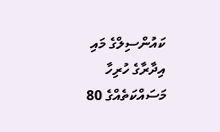ކައުންސިލްގެ މައި އިދާރާގެ ހުރިހާ މަސައްކަތެއްގެ 80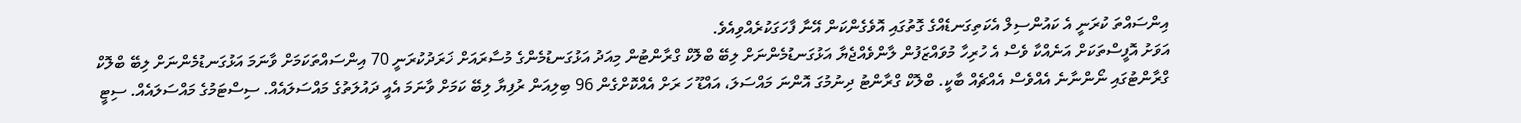އިންސައްތަ ކުރަނީ އެ ކައުންސިލް އެކަތިގަނޑެއްގެ ގޮތުގައި އޮވެގެންކަން އޭނާ ފާހަގަކުރެއްވިއެވެ.
އަވަށު އޮފީސްތަކަށް އަނެއްކާ ވެސް އެ ހުރިހާ މުވައްޒަފުން ލާންވެއްޖެޔާ އަޅުގަނޑުމެންނަށް ލިބޭ ބްލޮކް ގްރާންޓުން މިއަދު އަޅުގަނޑުމެންގެ މުސާރައަށް ޚަރަދުކުރަނީ 70 އިންސައްތަކަމަށް ވާނަމަ އަޅުގަނޑުމެންނަށް ލިބޭ ބްލޮކް ގްރާންޓުގައި ނޯންނާނެ އެއްވެސް އެއްޗެއް ބާކީ. ބްލޮކް ގްރާންޓު ދިނުމުގަ އޮންނަ މައްސަލަ، އައްޑޫ ހަ ރަށް އެއްކޮށްގެން 96 ބިލިއަން ރުފިޔާ ލިބޭ ކަމަށް ވާނަމަ އެއީ ދައުލަތުގެ މައްސަލައެއް. ސިސްޓަމުގެ މައްސަލައެއް. ސިޓީ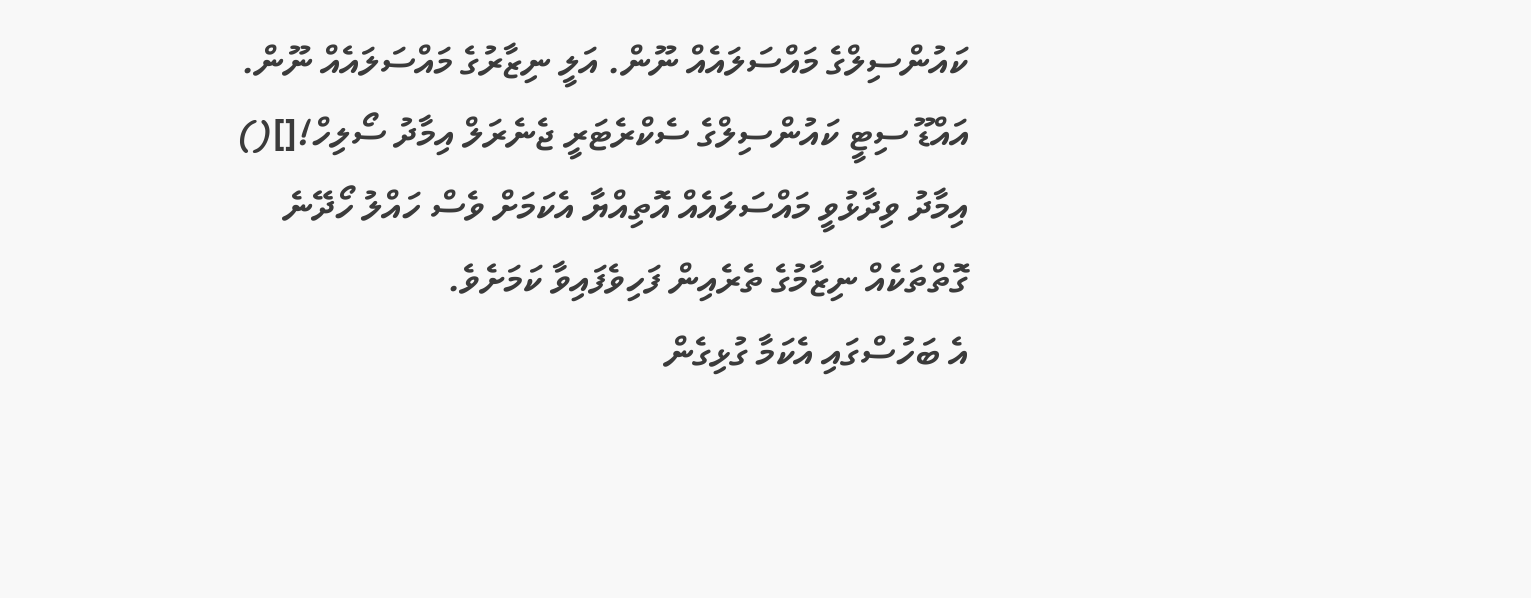ކައުންސިލްގެ މައްސަލައެއް ނޫން. އަލީ ނިޒާރުގެ މައްސަލައެއް ނޫން.
އައްޑޫ ސިޓީ ކައުންސިލްގެ ސެކްރެޓަރީ ޖެނެރަލް އިމާދު ސޯލިހް![]()
އިމާދު ވިދާޅުވީ މައްސަލައެއް އޮތިއްޔާ އެކަމަށް ވެސް ހައްލު ހޯދޭނެ ގޮތްތަކެއް ނިޒާމުގެ ތެރެއިން ފަހިވެފައިވާ ކަމަށެވެ.
އެ ބަހުސްގައި އެކަމާ ގުޅިގެން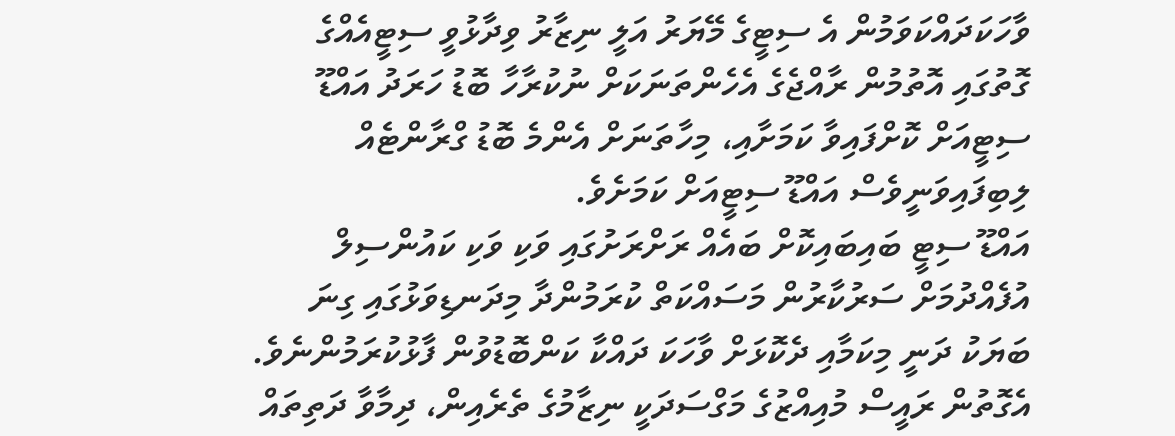ވާހަކަދައްކަވަމުން އެ ސިޓީގެ މޭޔަރު އަލީ ނިޒާރު ވިދާޅުވީ ސިޓީއެއްގެ ގޮތުގައި އޮތުމުން ރާއްޖެގެ އެހެންތަނަކަށް ނުކުރާހާ ބޮޑު ހަރަދު އައްޑޫ ސިޓީއަށް ކޮށްފައިވާ ކަމަށާއި، މިހާތަނަށް އެންމެ ބޮޑު ގްރާންޓެއް ލިބިފައިވަނީވެސް އައްޑޫ ސިޓީއަށް ކަމަށެވެ.
އައްޑޫ ސިޓީ ބައިބައިކޮށް ބައެއް ރަށްރަށުގައި ވަކި ވަކި ކައުންސިލް އުފެއްދުމަށް ސަރުކާރުން މަސައްކަތް ކުރަމުންދާ މިދަނޑިވަޅުގައި ގިނަ ބަޔަކު ދަނީ މިކަމާއި ދެކޮޅަށް ވާހަކަ ދައްކާ ކަންބޮޑުވުން ފާޅުކުރަމުންނެވެ.
އެގޮތުން ރައީސް މުއިއްޒުގެ މަގްސަދަކީ ނިޒާމުގެ ތެރެއިން، ދިމާވާ ދަތިތައް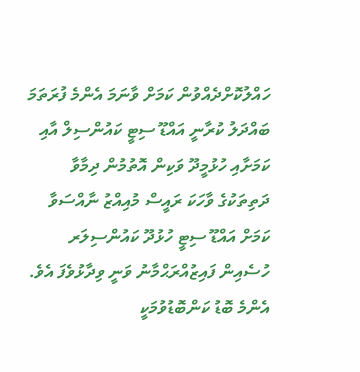ހައްލުކޮށްދެއްވުން ކަމަށް ވާނަމަ އެންމެ ފުރަތަމަ ބައްދަލު ކުރާނީ އައްޑޫ ސިޓީ ކައުންސިލް އާއި ކަމަށާއި ހުޅުމީދޫ ވަކިން އޮތުމުން ދިމާވާ ދަތިތަކުގެ ވާހަކަ ރައީސް މުއިއްޒު ނާއްސަވާ ކަމަށް އައްޑޫ ސިޓީ ހުޅުދޫ ކައުންސިލަރ ހުސެއިން ފައިޒުއްރަޙްމާނު ވަނީ ވިދާޅުވެފަ އެވެ.
އެންމެ ބޮޑު ކަންބޮޑުވުމަކީ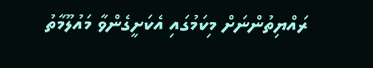ރައްޔިތުންނަށް މިކަމުގައި އެކަށީގެންވާ މައުލޫމާތު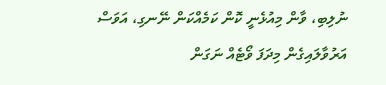ނުލިބި، ވާން މިއުޅެނީ ކޮން ކަމެއްކަން ނޭނގި، އަވަސް އަރުވާލައިގެން މިދަފަ ވޯޓެއް ނަގަން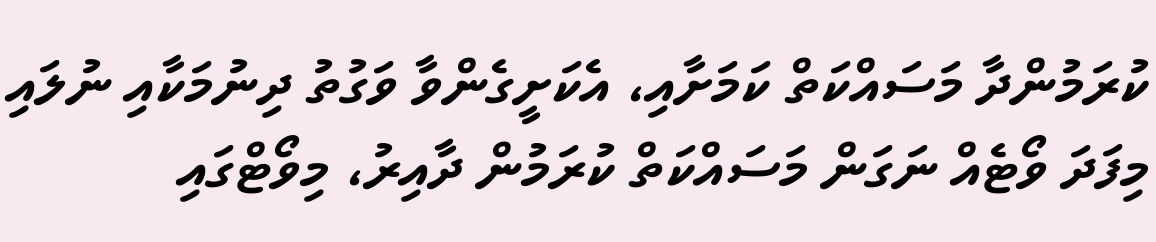ކުރަމުންދާ މަސައްކަތް ކަމަށާއި، އެކަށީގެންވާ ވަގުތު ދިނުމަކާއި ނުލައި މިފަދަ ވޯޓެއް ނަގަން މަސައްކަތް ކުރަމުން ދާއިރު، މިވޯޓްގައި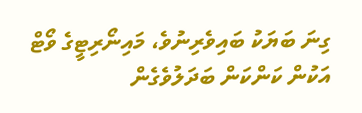ގިނަ ބަޔަކު ބައިވެރިނުވެ، މައިނޯރިޓީގެ ވޯޓް އަކުން ކަންކަން ބަދަލުވެގެން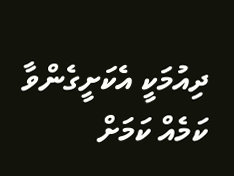ދިއުމަކީ އެކަށީގެންވާ ކަމެއް ކަމަށް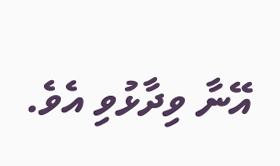އޭނާ ވިދާޅުވި އެވެ.